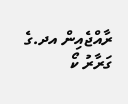ރާއްޖެއިން އދ.ގެ ގަރާރު ކޯ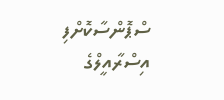ސްޕޮންސާކޮށްފި
އިސްރާއީލްގެ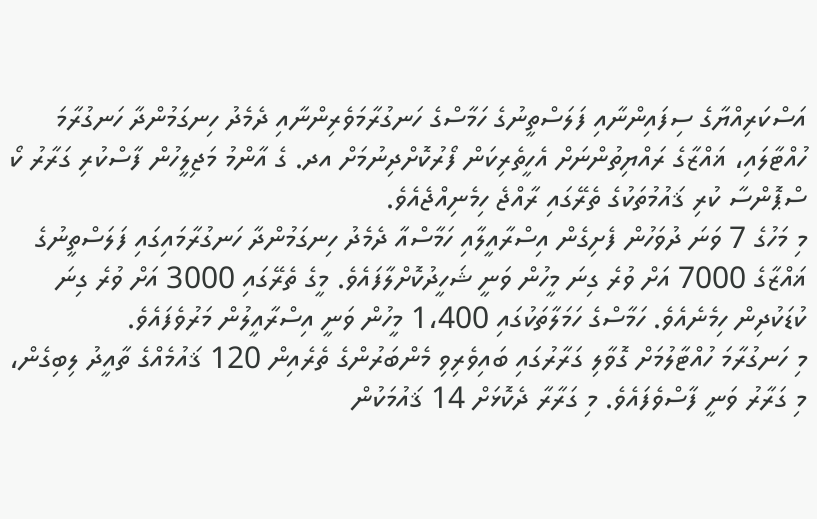އަސްކަރިއްޔާގެ ސިފައިންނާއި ފަލަސްތީނުގެ ހަމާސްގެ ހަނގުރާމަވެރިންނާއި ދެމެދު ހިނގަމުންދާ ހަނގުރާމަ ހުއްޓާލައި، ޣައްޒާގެ ރައްޔިތުންނަށް އެހީތެރިކަން ފޯރުކޮށްދިނުމަށް އދ. ގެ އާންމު މަޖިލީހުން ފާސްކުރި ގަރާރު ކޯ ސްޕޮންސާ ކުރި ޤައުމުތަކުގެ ތެރޭގައި ރާއްޖެ ހިމެނިއްޖެއެވެ.
މި މަހުގެ 7 ވަނަ ދުވަހުން ފެށިގެން އިސްރާއީލާއި ހަމާސްއާ ދެމެދު ހިނގަމުންދާ ހަނގުރާމައިގައި ފަލަސްތީނުގެ ޣައްޒާގެ 7000 އަށް ވުރެ ގިނަ މީހުން ވަނީ ޝަހީދުކޮށްލާފައެވެ. މީގެ ތެރޭގައި 3000 އަށް ވުރެ ގިނަ ކުޑަކުދިން ހިމެނެއެވެ. ހަމާސްގެ ހަމަލާތަކުގައި 1،400 މީހުން ވަނީ އިސްރާއީލުން މަރުވެފައެވެ.
މި ހަނގުރާމަ ހުއްޓާލުމަށް ގޮވާލި ގަރާރުގައި ބައިވެރިވި މެންބަރުންގެ ތެރެއިން 120 ޤައުމެއްގެ ތާއީދު ލިބިގެން، މި ގަރާރު ވަނީ ފާސްވެފައެވެ. މި ގަރާރާ ދެކޮޅަށް 14 ޤައުމަކުން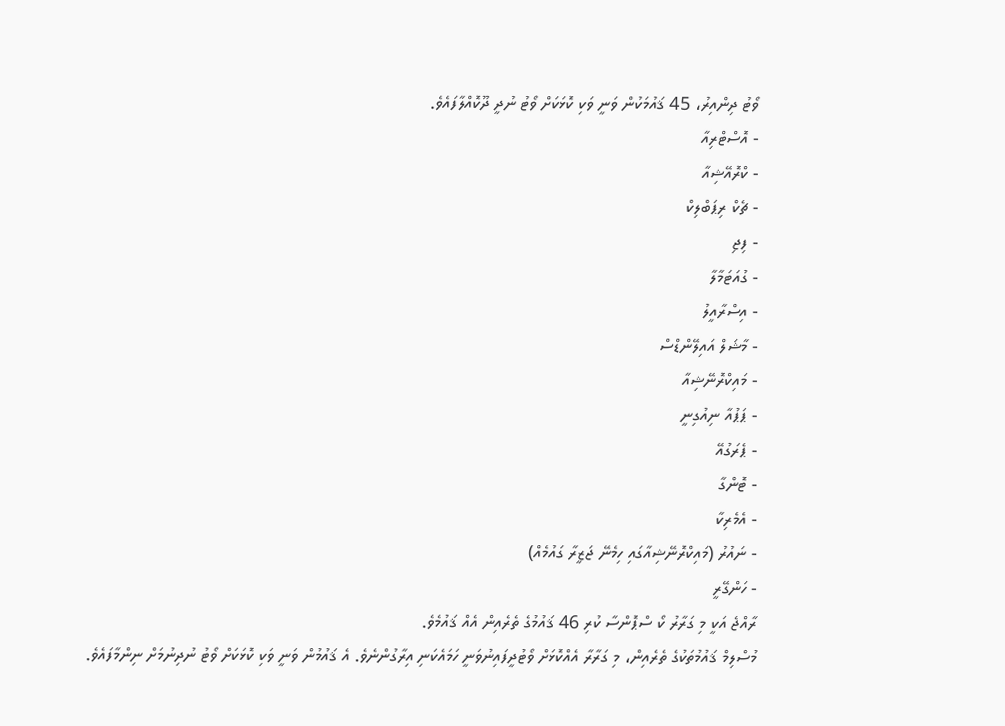ވޯޓު ދިންއިރު، 45 ޤައުމަކުން ވަނީ ވަކި ކޮޅަކަށް ވޯޓު ނުދީ ދޫކޮއްލާފައެވެ.
- އޮސްޓްރިއާ
- ކްރޮއޭޝިއާ
- ޗެކް ރިޕަބްލިކް
- ފިޖި
- ގުއަޓަމާލާ
- އިސްރާއީލު
- މާޝަލް އައިލޭންޑްސް
- މައިކްރޮނޭޝިއާ
- ޕަޕުއާ ނިއުގިނީ
- ޕެރަގުއޭ
- ޓޮންގާ
- އެމެރިކާ
- ނައުރު (މައިކްރޮނޭޝިއާގައި ހިމެނޭ ޖަޒީރާ ގައުމެއް)
- ހަންގޭރީ
ރާއްޖެ އަކީ މި ގަރާރު ކޯ ސްޕޮންސާ ކުރި 46 ޤައުމުގެ ތެރެއިން އެއް ޤައުމެވެ.
މުސްލިމް ޤައުމުތަކުގެ ތެރެއިން، މި ގަރާރާ އެއްކޮޅަށް ވޯޓުދީފައިނުވަނީ ހަމައެކަނި އިރާގުންނެވެ. އެ ޤައުމުން ވަނީ ވަކި ކޮޅަކަށް ވޯޓު ނުދިނުމަށް ނިންމާފައެވެ.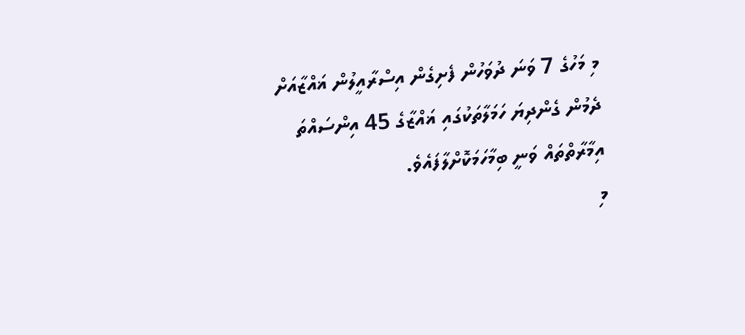މި މަހުގެ 7 ވަނަ ދުވަހުން ފެށިގެން އިސްރާއީލުން ޣައްޒާއަށް ދެމުން ގެންދިޔަ ހަމަލާތަކުގައި ޣައްޒާގެ 45 އިންސައްތަ އިމާރާތްތައް ވަނީ ބިމާހަމަކޮށްލާފައެވެ.
މި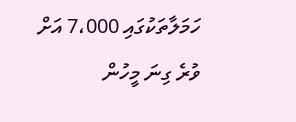ހަމަލާތަކުގައި 7،000 އަށް ވުރެ ގިނަ މީހުން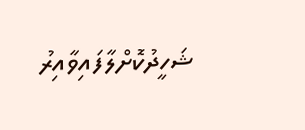ޝަހީދުކޮށްލާފައިވާއިރު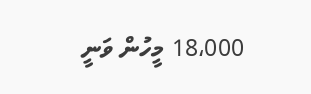18،000 މީހުން ވަނީ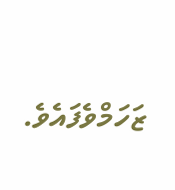ޒަހަމްވެފައެވެ.